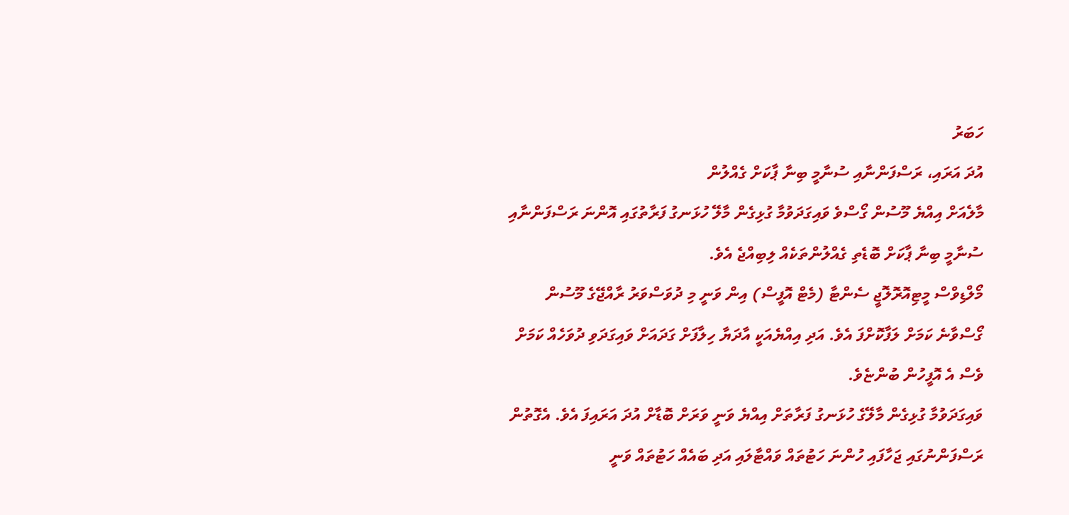ހަބަރު
އުދަ އަރައި، ރަސްފަންނާއި ސުނާމީ ބިނާ ޕާކަށް ގެއްލުން
މާލެއަށް އިއްޔެ މޫސުން ގޯސްވެ ވައިގަދަވުމާ ގުޅިގެން މާލޭ ހުޅަނގު ފަރާތުގައި އޮންނަ ރަސްފަންނާއި ސުނާމީ ބިނާ ޕާކަށް ބޮޑެތި ގެއްލުންތަކެއް ލިބިއްޖެ އެވެ.
މޯލްޑިވްސް މީޓިއޮރޮލޮޖީ ސެންޓާ (މެޓް އޮފީސް) އިން ވަނީ މި ދުވަސްވަރު ރާއްޖޭގެ މޫސުން ގޯސްވާނެ ކަމަށް ލަފާކޮށްފަ އެވެ. އަދި އިއްޔެއަކީ އާދަޔާ ހިލާފަށް ގަދައަށް ވައިގަދަވި ދުވަހެއް ކަމަށް ވެސް އެ އޮފީހުން ބުންޏެވެ.
ވައިގަދަވުމާ ގުޅިގެން މާލޭގެ ހުޅަނގު ފަރާތަށް އިއްޔެ ވަނީ ވަރަށް ބޮޑާށް އުދަ އަރައިފަ އެވެ. އެގޮތުން ރަސްފަންނުގައި ޖަހާފައި ހުންނަ ހަޓުތައް ވައްޓާލައި އަދި ބައެއް ހަޓުތައް ވަނީ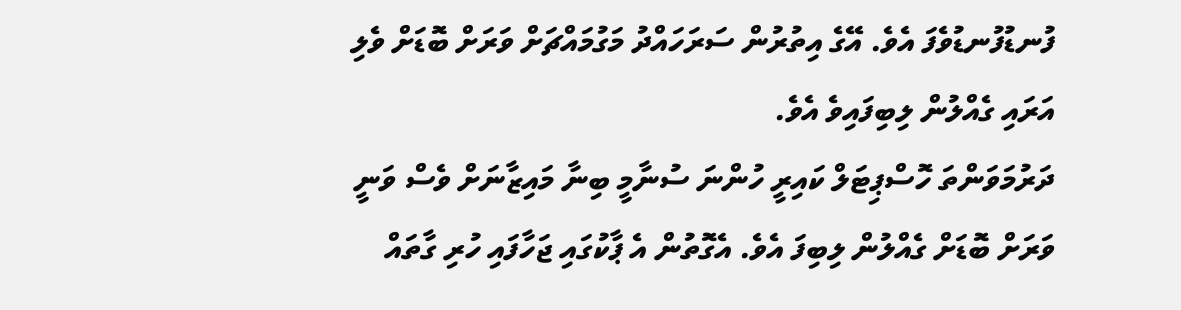ފުނޑުފުނޑުވެފަ އެވެ. އޭގެ އިތުރުން ސަރަހައްދު މަގުމައްޗަށް ވަރަށް ބޮޑަށް ވެލި އަރައި ގެއްލުން ލިބިފައިވެ އެވެ.
ދަރުމަވަންތަ ހޮސްޕިޓަލް ކައިރީ ހުންނަ ސުނާމީ ބިނާ މައިޒާނަށް ވެސް ވަނީ ވަރަށް ބޮޑަށް ގެއްލުން ލިބިފަ އެވެ. އެގޮތުން އެ ޕާކުގައި ޖަހާފައި ހުރި ގާތައް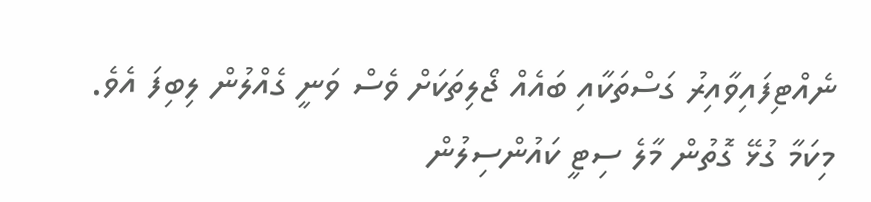ނެއްޓިފައިވާއިރު ގަސްތަކާއި ބައެއް ޖޯލިތަކަށް ވެސް ވަނީ ގެއްލުން ލިބިފަ އެވެ.
މިކަމާ ގުޅޭ ގޮތުން މާލެ ސިޓީ ކައުންސިލުން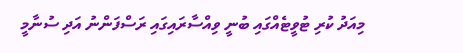މިއަދު ކުރި ޓުވީޓެއްގައި ބުނީ ވިއްސާރައިގައި ރަސްފަންނު އަދި ސުނާމީ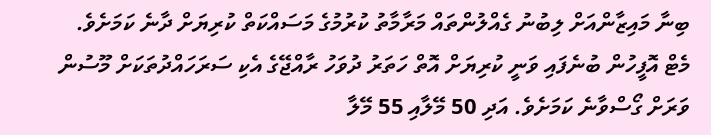ބިނާ މައިޒާންއަށް ލިބުނު ގެއްލުންތައް މަރާމާތު ކުރުމުގެ މަސައްކަތް ކުރިޔަށް ދާނެ ކަމަށެވެ.
މެޓް އޮފީހުން ބުނެފައި ވަނީ ކުރިޔަށް އޮތް ހަތަރު ދުވަހު ރާއްޖޭގެ އެކި ސަރަހައްދުތަކަށް މޫސުން ވަރަށް ގޯސްވާނެ ކަމަށެވެ. އަދި 50 މޭލާއި 55 މޭލާ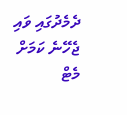ދެމެދުގައި ވައި ޖެހޭނެ ކަމަށް މެޓް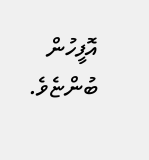އޮފީހުން ބުންޏެވެ.